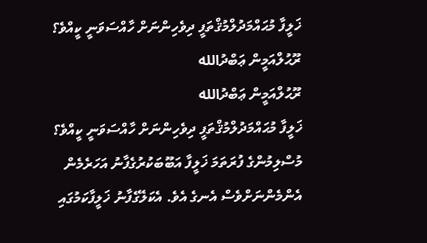ޚަލީފާ މުޙައްމަދުލްމުޤްތަފީ ދިވެހިންނަށް ހާއްސަވަނީ ކީއްވެ؟
ރޫޙުލްއަމީން ޢަބްދުالله
ރޫޙުލްއަމީން ޢަބްދުالله
ޚަލީފާ މުޙައްމަދުލްމުޤްތަފީ ދިވެހިންނަށް ހާއްސަވަނީ ކީއްވެ؟
މުސްލިމުންގެ ފުރަތަމަ ޚަލީފާ އަބޫބަކުރުގެފާނު އަހަރެމެން އެންމެންނަށްވެސް އެނގެ އެވެ. އެކަލޭގެފާނު ޚަލީފާކަމުގައި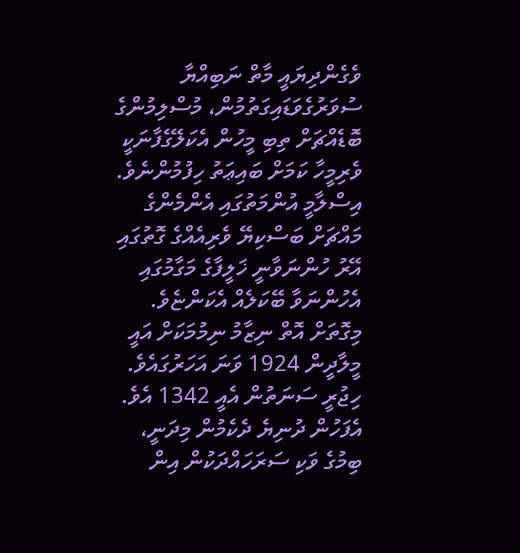ވެގެންދިޔައީ މާތް ނަބިއްޔާ ސުވަރުގެވަޑައިގަތުމުން، މުސްލިމުންގެ ބޮޑެއްޗަށް ތިބި މީހުން އެކަލޭގެފާނަކީ ވެރިމީހާ ކަމަށް ބައިޢަތު ހިފުމުންނެވެ. އިސްލާމީ އުންމަތުގައި އެންމެންގެ މައްޗަށް ބަސްކިޔޭ ވެރިއެއްގެ ގޮތުގައި އޭރު ހުންނަވާނީ ޚަލީފާގެ މަގާމުގައި އެހުންނަވާ ބޭކަލެއް އެކަންޏެވެ. މިގޮތަށް އޮތް ނިޒާމު ނިމުމަކަށް އައީ މީލާދީން 1924 ވަނަ އަހަރުގައެވެ. ހިޖުރީ ސަނަތުން އެއީ 1342 އެވެ. އެފަހުން ދުނިޔެ ދެކެމުން މިދަނީ، ބިމުގެ ވަކި ސަރަހައްދަކުން އިން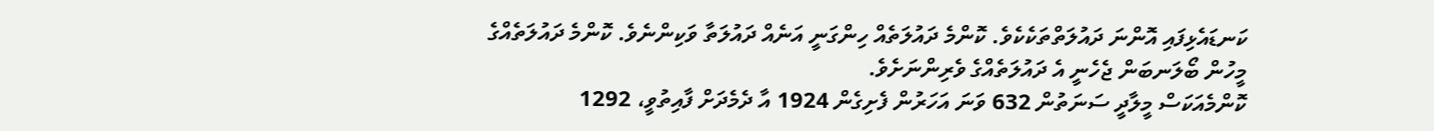ކަނޑައެޅިފައި އޮންނަ ދައުލަތްތަކެކެވެ. ކޮންމެ ދައުލަތެއް ހިންގަނީ އަނެއް ދައުލަތާ ވަކިންނެވެ. ކޮންމެ ދައުލަތެއްގެ މީހުން ބޯލަނބަން ޖެހެނީ އެ ދައުލަތެއްގެ ވެރިންނަށެވެ.
ކޮންމެއަކަސް މީލާދީ ސަނަތުން 632 ވަނަ އަހަރުން ފެށިގެން 1924 އާ ދެމެދަށް ފާއިތުވީ، 1292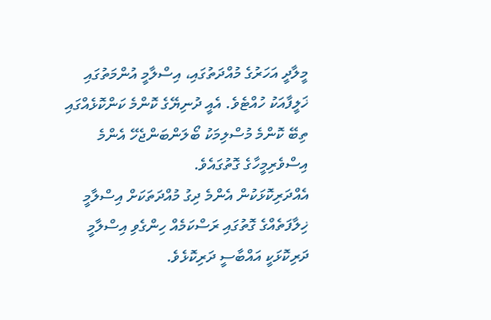މީލާދީ އަހަރުގެ މުއްދަތުގައި، އިސްލާމީ އުންމަތުގައި ޚަލީފާއަކު ހުއްޓެވެ. އެއީ ދުނިޔޭގެ ކޮންމެ ކަންކޮޅެއްގައި ތިބޭ ކޮންމެ މުސްލިމަކު ބޯލަންބަންޖެހޭ އެންމެ އިސްވެރިމީހާގެ ގޮތުގައެވެ.
އެއްދަރިކޮޅަކުން އެންމެ ދިގު މުއްދަތަކަށް އިސްލާމީ ޚިލާފަތެއްގެ ގޮތުގައި ރަސްކަމެއް ހިންގެވި އިސްލާމީ ދަރިކޮޅަކީ އައްބާސީ ދަރިކޮޅެވެ.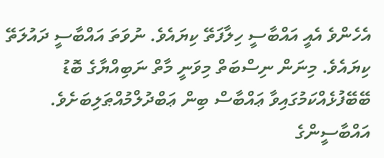އެހެންވެ އެއީ އައްބާސީ ހިލާފަތޭ ކިޔައެވެ. ނުވަތަ އައްބާސީ ދައުލަތޭ ކިޔައެވެ. މިނަން ނިސްބަތް މިވަނީ މާތް ނަބިއްޔާގެ ބޮޑު ބޭބޭފުޅެއްކަމުގައިވާ ޢައްބާސް ބިން ޢަބްދުލްމުއްޠަލިބަށެވެ. އައްބާސީންގެ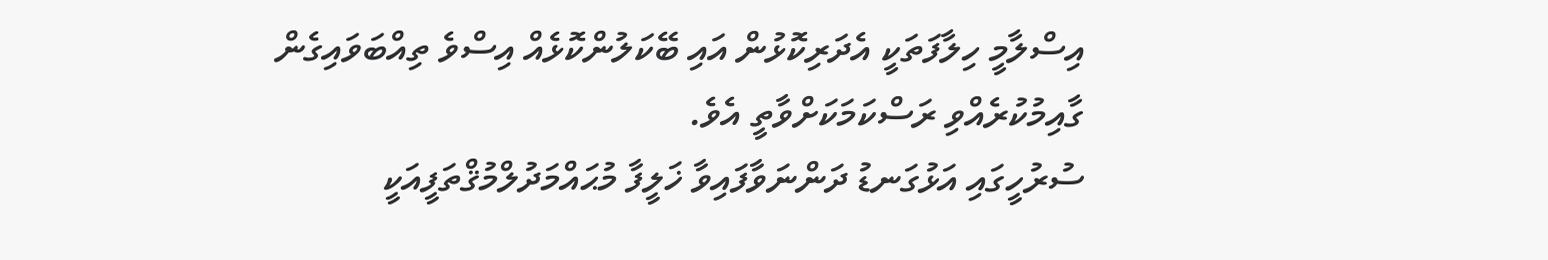އިސްލާމީ ހިލާފަތަކީ އެދަރިކޮޅުން އައި ބޭކަލުންކޮޅެއް އިސްވެ ތިއްބަވައިގެން ގާއިމުކުރެއްވި ރަސްކަމަކަށްވާތީ އެވެ.
ސުރުހީގައި އަޅުގަނޑު ދަންނަވާފައިވާ ޚަލީފާ މުޙައްމަދުލްމުޤްތަފީއަކީ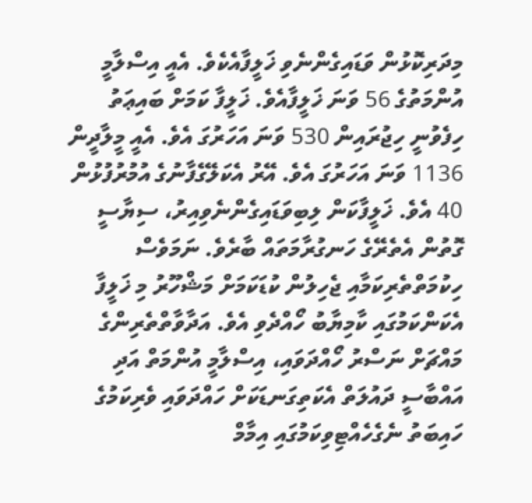މިދަރިކޮޅުން ވަޑައިގެންނެވި ޚަލީފާއެކެވެ. އެއީ އިސްލާމީ އުންމަތުގެ 56 ވަނަ ޚަލީފާއެވެ. ޚަލީފާ ކަމަށް ބައިޢަތު ހިފެވުނީ ހިޖުރައިން 530 ވަނަ އަހަރުގަ އެވެ. އެއީ މީލާދީން 1136 ވަނަ އަހަރުގަ އެވެ. އޭރު އެކަލޭގެފާނުގެ އުމުރުފުޅުން 40 އެވެ. ޚަލީފާކަން ލިބިވަޑައިގެންނެވިއިރު، ސިޔާސީ ގޮތުން އެތެރޭގެ ހަނގުރާމަތައް ބާރެވެ. ނަމަވެސް ހިކުމަތްތެރިކަމާއި ޖެހިލުން ކުޑަކަމަށް މަޝްހޫރު މި ޚަލީފާ އެކަންކަމުގައި ކާމިޔާބު ހޯއްދެވި އެވެ. އަދާވާތްތެރިންގެ މައްޗަށް ނަސްރު ހޯއްދަވައި، އިސްލާމީ އުންމަތް އަދި އައްބާސީ ދައުލަތް އެކަތިގަނޑަކަށް ހައްދަވައި ވެރިކަމުގެ ހައިބަތު ނެގެހެއްޓިވިކަމުގައި އިމާމް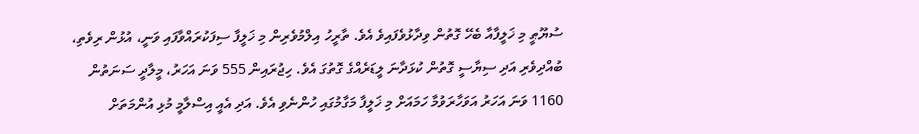ސުޔޫޠީ މި ޚަލީފާއާ ބެހޭ ގޮތުން ވިދާޅުވެފައިވެ އެވެ. ތާރީހު އިލްމުވެރިން މި ޚަލީފާ ސިފަކުރައްވާފައި ވަނީ، އުޅުން ރިވެތި، ބުއްދިވެރި އަދި ސިޔާސީ ގޮތުން ކުޅަދާނަ ލީޑަރެއްގެ ގޮތުގަ އެވެ. ހިޖުރައިން 555 ވަނަ އަހަރު، މީލާދީ ސަނަތުން 1160 ވަނަ އަހަރު އަވަހާރަވުމާ ހަމައަށް މި ޚަލީފާ މަގާމުގައި ހުންނެވި އެވެ. އަދި އެއީ އިސްލާމީ މުޅި އުންމަތަށް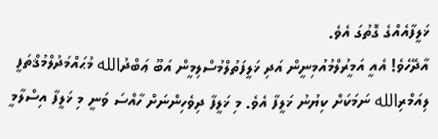ޚަލީފާއެއްގެ ގޮތުގަ އެވެ.
އާދޭހެވެ! އެއީ އަމީރުލްމުއުމިނީން އަދި ޚަލީފަތުލްމުސްލިމީން އަބޫ ޢަބްދުالله މުޙައްމަދުލްމުޤްތަފީ ލިއަމްރިالله ނަމަކަށް ކިޔުނު ޚަލީފާ އެވެ. މި ޚަލީފާ ދިވެހިންނަށް ހާއްސަ ވަނީ މި ޚަލީފާ އިސްލާމީ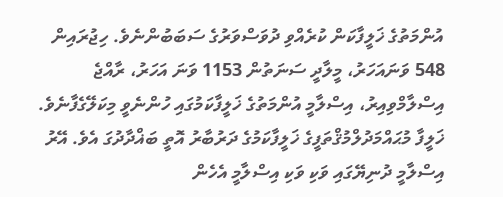އުންމަތުގެ ޚަލީފާކަން ކުރެއްވި ދުވަސްވަރުގެ ސަބަބުންނެވެ. ހިޖުރައިން 548 ވަނައަހަރު، މީލާދީ ސަނަތުން 1153 ވަނަ އަހަރު، ރާއްޖެ އިސްލާމްވިއިރު، އިސްލާމީ އުންމަތުގެ ޚަލީފާކަމުގައި ހުންނެވީ މިކަލޭގެފާނެވެ.
ޚަލީފާ މުޙައްމަދުލްމުޤްތަފީގެ ޚަލީފާކަމުގެ ދަރުބާރު އޮތީ ބަޣްދާދުގަ އެވެ. އޭރު އިސްލާމީ ދުނިޔޭގައި ވަކި ވަކި އިސްލާމީ އެހެން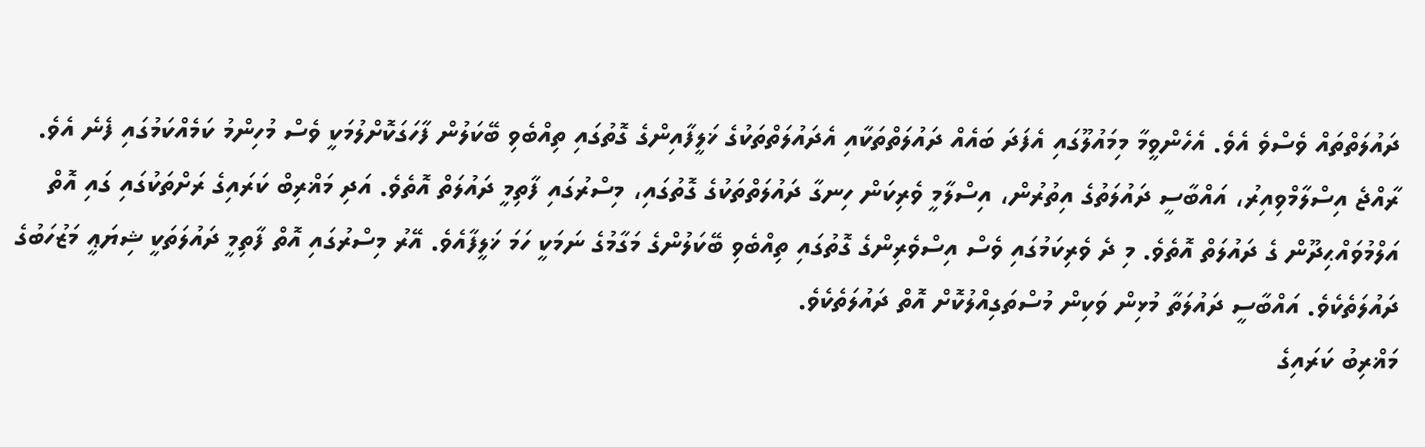ދައުލަތްތައް ވެސްވެ އެވެ. އެހެންވީމާ މިމައުލޫގައި އެފަދަ ބައެއް ދައުލަތްތަކާއި އެދައުލަތްތަކުގެ ޚަލީފާއިންގެ ގޮތުގައި ތިއްބެވި ބޭކަލުން ފާހަގަކޮށްލުމަކީ ވެސް މުހިންމު ކަމެއްކަމުގައި ފެނެ އެވެ.
ރާއްޖެ އިސްލާމްވިއިރު، އައްބާސީ ދައުލަތުގެ އިތުރުން، އިސްލާމީ ވެރިކަން ހިނގާ ދައުލަތްތަކުގެ ގޮތުގައި، މިސްރުގައި ފާތިމީ ދައުލަތް އޮތެވެ. އަދި މަޣްރިބް ކަރައިގެ ރަށްތަކުގައި ގައި އޮތް އަލްމުވައްޙިދޫން ގެ ދައުލަތް އޮތެވެ. މި ދެ ވެރިކަމުގައި ވެސް އިސްވެރިންގެ ގޮތުގައި ތިއްބެވި ބޭކަލުންގެ މަގާމުގެ ނަމަކީ ހަމަ ޚަލީފާއެވެ. އޭރު މިސްރުގައި އޮތް ފާތިމީ ދައުލަތަކީ ޝިޔަޢީ މަޒުހަބުގެ ދައުލަތެކެވެ. އައްބާސީ ދައުލަތާ މުޅިން ވަކިން މުސްތަގިއްލުކޮށް އޮތް ދައުލަތެކެވެ.
މަޣްރިބު ކަރައިގެ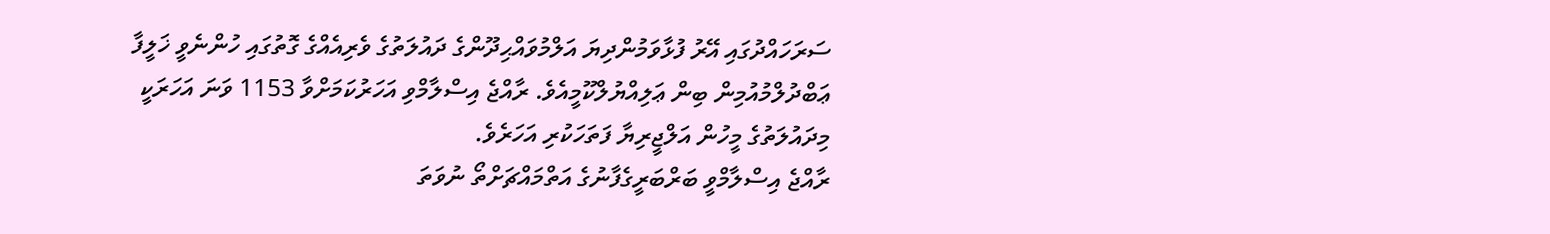ސަރަހައްދުގައި އޭރު ފުޅާވަމުންދިޔަ އަލްމުވައްޙިދޫންގެ ދައުލަތުގެ ވެރިއެއްގެ ގޮތުގައި ހުންނެވީ ޚަލީފާ ޢަބްދުލްމުއުމިން ބިން ޢަލިއްޔުލްކޫމީއެވެ. ރާއްޖެ އިސްލާމްވި އަހަރުކަމަށްވާ 1153 ވަނަ އަހަރަކީ މިދައުލަތުގެ މީހުން އަލްޖީރިޔާ ފަތަހަކުރި އަހަރެވެ.
ރާއްޖެ އިސްލާމްވީ ބަރްބަރީގެފާނުގެ އަތްމައްޗަށްތޯ ނުވަތަ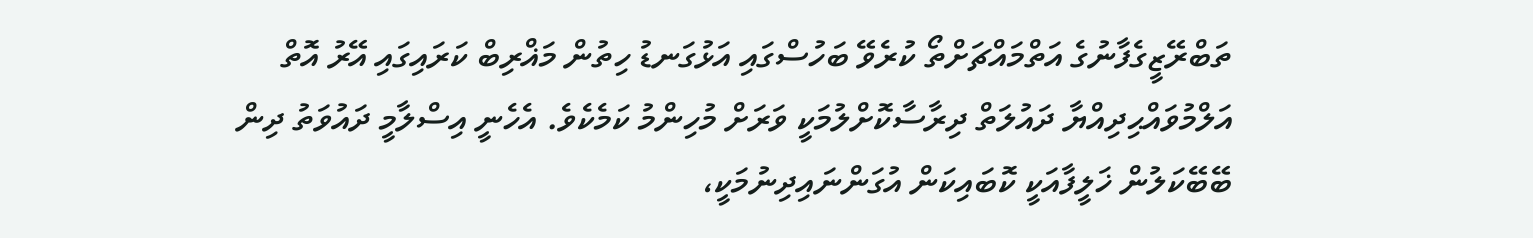ތަބްރޭޒީގެފާނުގެ އަތްމައްޗަށްތޯ ކުރެވޭ ބަހުސްގައި އަޅުގަނޑު ހިތުން މަޣްރިބް ކަރައިގައި އޭރު އޮތް އަލްމުވައްޙިދިއްޔާ ދައުލަތް ދިރާސާކޮށްލުމަކީ ވަރަށް މުހިންމު ކަމެކެވެ. އެހެނީ އިސްލާމީ ދައުވަތު ދިން ބޭބޭކަލުން ޚަލީފާއަކީ ކޮބައިކަން އުގަންނައިދިނުމަކީ،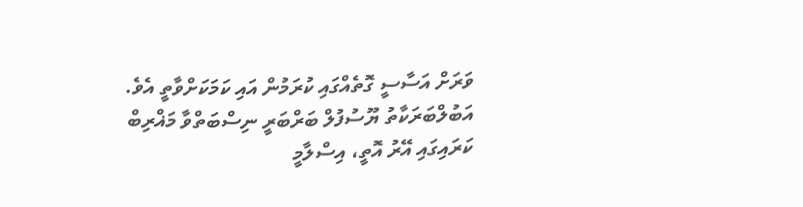ވަރަށް އަސާސީ ގޮތެއްގައި ކުރަމުން އައި ކަމަކަށްވާތީ އެވެ. އަބުލްބަރަކާތު ޔޫސުފުލް ބަރްބަރީ ނިސްބަތްވާ މަޣްރިބް ކަރައިގައި އޭރު އޮތީ، އިސްލާމީ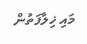މައި ޚިލާފަތުން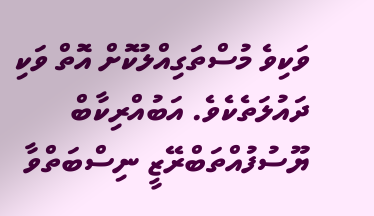ވަކިވެ މުސްތަގިއްލުކޮށް އޮތް ވަކި ދައުލަތެކެވެ. އަބުއްރިކާބް ޔޫސުފުއްތަބްރޭޒީ ނިސްބަތްވާ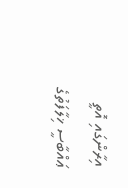އިރާންގައި އޮތީ ޢައްބާސީ ޚިލާފަތުގެ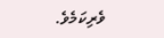ވެރިކަމެވެ.